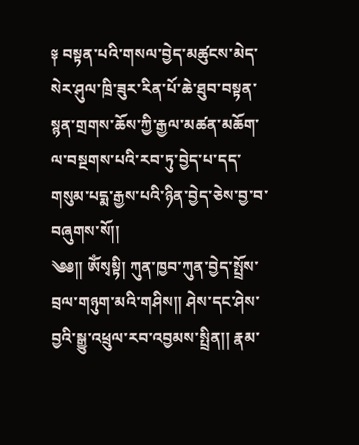༈ བསྟན་པའི་གསལ་བྱེད་མཚུངས་མེད་སེར་ཤུལ་ཁྲི་ཟུར་རིན་པོ་ཆེ་ཐུབ་བསྟན་སྙན་གྲགས་ཆོས་ཀྱི་རྒྱལ་མཚན་མཆོག་ལ་བསྔགས་པའི་རབ་ཏུ་བྱེད་པ་དད་གསུམ་པདྨ་རྒྱས་པའི་ཉིན་བྱེད་ཅེས་བྱ་བ་བཞུགས་སོ།།
༄༅།། ཨོཾསྭསྟི། ཀུན་ཁྱབ་ཀུན་བྱེད་སྤྲོས་བྲལ་གཉུག་མའི་གཤིས།། ཤེས་དང་ཤེས་བྱའི་སྒྱུ་འཕྲུལ་རབ་འབྱམས་སྤྲིན།། རྣམ་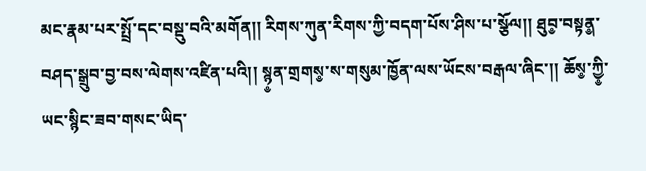མང་རྣམ་པར་སྤྲོ་དང་བསྡུ་བའི་མགོན།། རིགས་ཀུན་རིགས་ཀྱི་བདག་པོས་ཤིས་པ་སྩོལ།། ཐུབ༵་བསྟན༵་བཤད་སྒྲུབ་བྱ་བས་ལེགས་འཛིན་པའི།། སྙ༵ན་གྲགས༵་ས་གསུམ་ཁྱོན་ལས་ཡོངས་བརྒལ་ཞིང་།། ཆོས༵་ཀྱི༵་ཡང་སྙིང་ཟབ་གསང་ཡིད་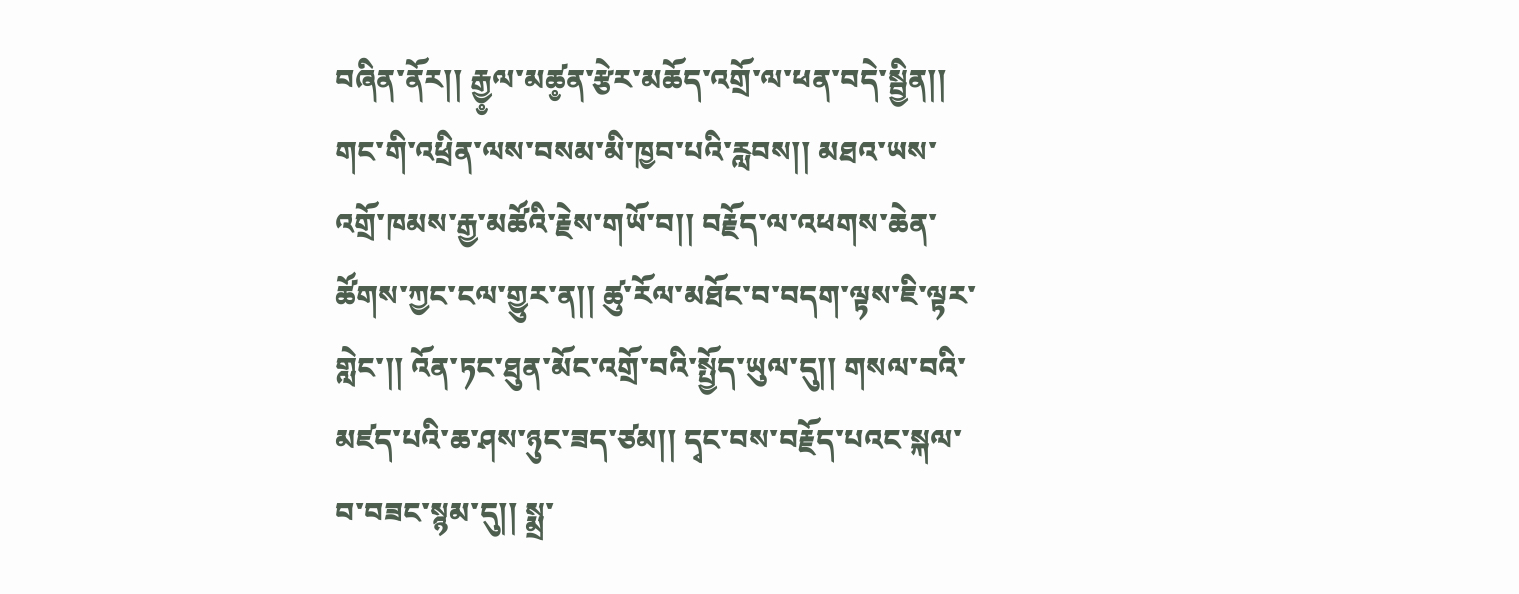བཞིན་ནོར།། རྒྱ༵ལ་མཚ༵ན་རྩེར་མཆོད་འགྲོ་ལ་ཕན་བདེ་སྦྱིན།། གང་གི་འཕྲིན་ལས་བསམ་མི་ཁྱབ་པའི་རླབས།། མཐའ་ཡས་འགྲོ་ཁམས་རྒྱ་མཚོའི་རྗེས་གཡོ་བ།། བརྗོད་ལ་འཕགས་ཆེན་ཚོགས་ཀྱང་ངལ་གྱུར་ན།། ཚུ་རོལ་མཐོང་བ་བདག་ལྟས་ཇི་ལྟར་གླེང་།། འོན་ཏང་ཐུན་མོང་འགྲོ་བའི་སྤྱོད་ཡུལ་དུ།། གསལ་བའི་མཛད་པའི་ཆ་ཤས་ཉུང་ཟད་ཙམ།། དྭང་བས་བརྗོད་པའང་སྐལ་བ་བཟང་སྙམ་དུ།། སྨྲ་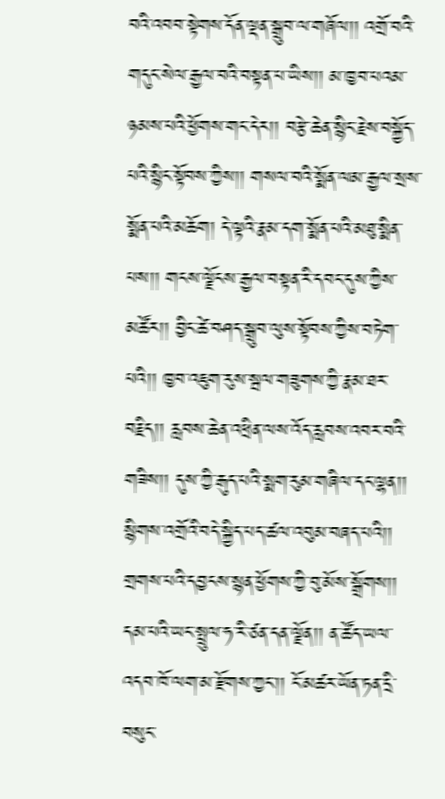བའི་འབབ་སྟེགས་དོན་ལྡན་སྒྲུབ་ལ་གཞོལ།། འགྲོ་བའི་གདུང་སེལ་རྒྱལ་བའི་བསྟན་པ་ཡིས།། མ་ཁྱབ་པའམ་ཉམས་པའི་ཕྱོགས་གང་དེར།། བརྩེ་ཆེན་སྙིང་རྗེས་བསྐྱོད་པའི་སྙིང་སྟོབས་ཀྱིས།། གསལ་བའི་སྨོན་ལམ་རྒྱལ་སྲས་སྨོན་པའི་མཆོག། དེ་ལྟའི་རྣམ་དག་སྨོན་པའི་མཐུ་སྨིན་པས།། གངས་ལྗོངས་རྒྱལ་བསྟན་རི་དབང་དུས་ཀྱིས་མཚོར།། བྱིང་ཚེ་བཤད་སྒྲུབ་ལུས་སྟོབས་ཀྱིས་བཏེག་པའི།། ཁྱབ་འཇུག་རུས་སྦལ་གཟུགས་ཀྱི་རྣམ་ཐར་བརྗིད།། རླབས་ཆེན་འཕྲིན་ལས་འོད་རླབས་འབར་བའི་གཟིས།། དུས་ཀྱི་རྒུད་པའི་སྨག་རུམ་གཞིལ་དང་ལྷན།། སྙིགས་འགྲོའི་བདེ་སྐྱིད་པད་ཚལ་འབུམ་བཞད་པའི།། གྲགས་པའི་དབྱངས་སྙན་ཕྱོགས་ཀྱི་བུ་མོས་སྒྲོགས།། དམ་པའི་ཡང་སྤྲུལ་ཧ་རི་ཙན་དན་ལྗོན།། ན་ཚོད་ཡལ་འདབ་ཁོ་ལག་མ་རྫོགས་ཀྱང་།། ངོ་མཚར་ཡོན་ཏན་དྲི་བསུང་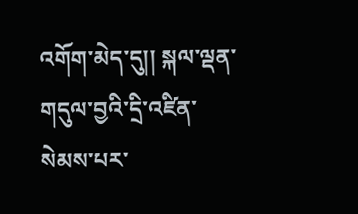འགོག་མེད་དུ།། སྐལ་ལྡན་གདུལ་བྱའི་དྲི་འཛིན་སེམས་པར་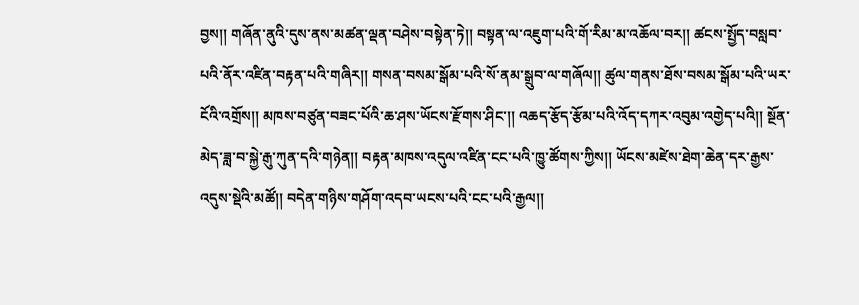བྱས།། གཞོན་ནུའི་དུས་ནས་མཚན་ལྡན་བཤེས་བསྟེན་ཏེ།། བསྟན་ལ་འཇུག་པའི་གོ་རིམ་མ་འཆོལ་བར།། ཚངས་སྤྱོད་བསླབ་པའི་ནོར་འཛིན་བརྟན་པའི་གཞིར།། གསན་བསམ་སྒོམ་པའི་སོ་ནམ་སྒྲུབ་ལ་གཞོལ།། ཚུལ་གནས་ཐོས་བསམ་སྒོམ་པའི་ཡར་ངོའི་འགྲོས།། མཁས་བཙུན་བཟང་པོའི་ཆ་ཤས་ཡོངས་རྫོགས་ཤིང་།། འཆད་རྩོད་རྩོམ་པའི་འོད་དཀར་འབུམ་འགྱེད་པའི།། སྔོན་མེད་ཟླ་བ་སྐྱེ་རྒུ་ཀུན་དའི་གཉེན།། བརྟན་མཁས་འདུལ་འཛིན་ངང་པའི་ཁྱུ་ཚོགས་ཀྱིས།། ཡོངས་མཛེས་ཐེག་ཆེན་དར་རྒྱས་འདུས་སྡེའི་མཚོ།། བདེན་གཉིས་གཤོག་འདབ་ཡངས་པའི་ངང་པའི་རྒྱལ།།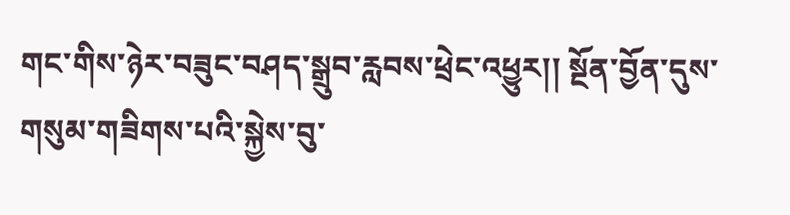གང་གིས་ཉེར་བཟུང་བཤད་སྒྲུབ་རླབས་ཕྲེང་འཕྱུར།། སྔོན་བྱོན་དུས་གསུམ་གཟིགས་པའི་སྐྱེས་བུ་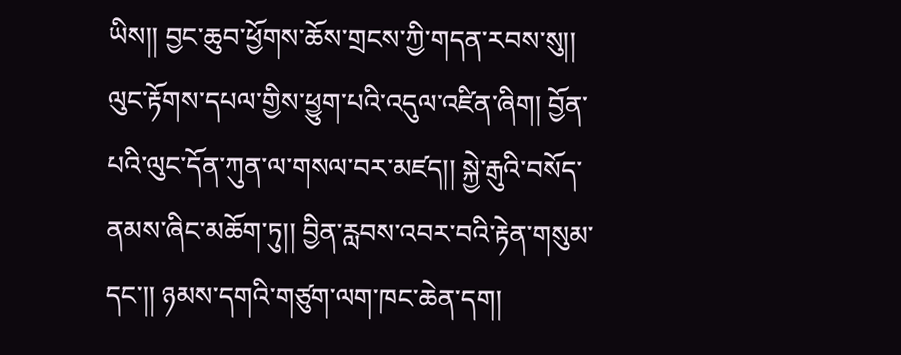ཡིས།། བྱང་ཆུབ་ཕྱོགས་ཆོས་གྲངས་ཀྱི་གདན་རབས་སུ།། ལུང་རྟོགས་དཔལ་གྱིས་ཕྱུག་པའི་འདུལ་འཛིན་ཞིག། བྱོན་པའི་ལུང་དོན་ཀུན་ལ་གསལ་བར་མཛད།། སྐྱེ་རྒུའི་བསོད་ནམས་ཞིང་མཆོག་ཏུ།། བྱིན་རླབས་འབར་བའི་རྟེན་གསུམ་དང་།། ཉམས་དགའི་གཙུག་ལག་ཁང་ཆེན་དག།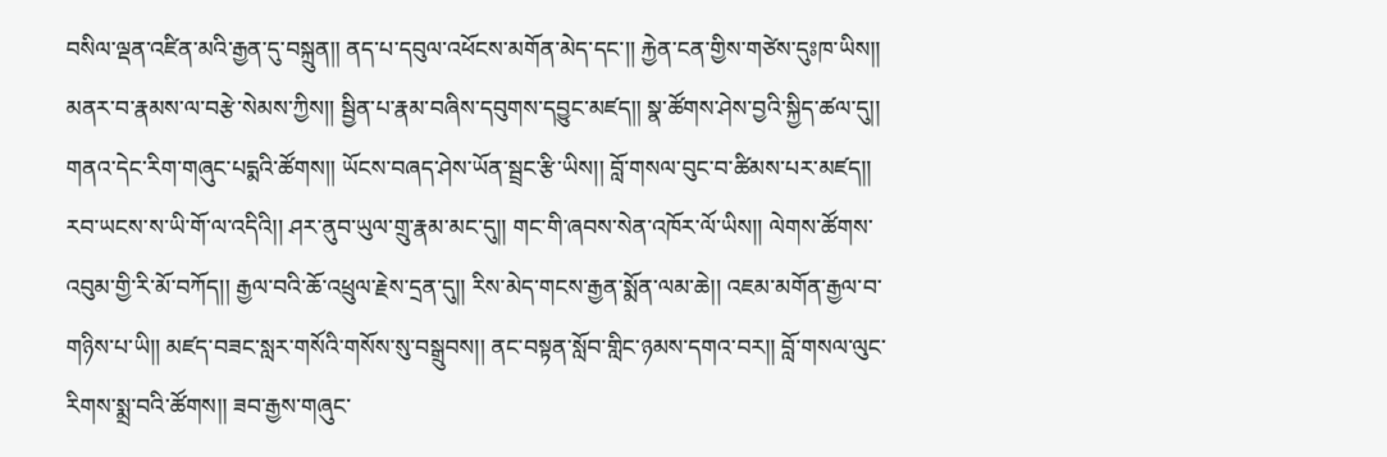བསིལ་ལྡན་འཛིན་མའི་རྒྱན་དུ་བསྐྲུན།། ནད་པ་དབུལ་འཕོངས་མགོན་མེད་དང་།། རྐྱེན་ངན་གྱིས་གཙེས་དུཿཁ་ཡིས།། མནར་བ་རྣམས་ལ་བརྩེ་སེམས་ཀྱིས།། སྦྱིན་པ་རྣམ་བཞིས་དབུགས་དབྱུང་མཛད།། སྣ་ཚོགས་ཤེས་བྱའི་སྐྱིད་ཚལ་དུ།། གནའ་དེང་རིག་གཞུང་པདྨའི་ཚོགས།། ཡོངས་བཞད་ཤེས་ཡོན་སྦྲང་རྩི་ཡིས།། བློ་གསལ་བུང་བ་ཚིམས་པར་མཛད།། རབ་ཡངས་ས་ཡི་གོ་ལ་འདིའི།། ཤར་ནུབ་ཡུལ་གྲུ་རྣམ་མང་དུ།། གང་གི་ཞབས་སེན་འཁོར་ལོ་ཡིས།། ལེགས་ཚོགས་འབུམ་གྱི་རི་མོ་བཀོད།། རྒྱལ་བའི་ཆོ་འཕྲུལ་རྗེས་དྲན་དུ།། རིས་མེད་གངས་རྒྱན་སྨོན་ལམ་ཆེ།། འཇམ་མགོན་རྒྱལ་བ་གཉིས་པ་ཡི།། མཛད་བཟང་སླར་གསོའི་གསོས་སུ་བསྒྲུབས།། ནང་བསྟན་སློབ་གླིང་ཉམས་དགའ་བར།། བློ་གསལ་ལུང་རིགས་སྨྲ་བའི་ཚོགས།། ཟབ་རྒྱས་གཞུང་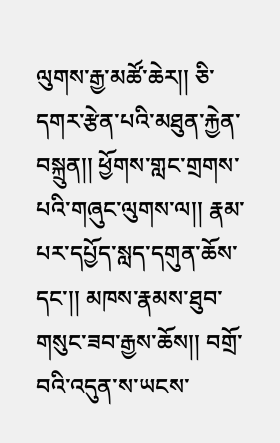ལུགས་རྒྱ་མཚོ་ཆེར།། ཅི་དགར་རྩེན་པའི་མཐུན་རྐྱེན་བསྐྲུན།། ཕྱོགས་གླང་གྲགས་པའི་གཞུང་ལུགས་ལ།། རྣམ་པར་དཔྱོད་སླད་དགུན་ཆོས་དང་།། མཁས་རྣམས་ཐུབ་གསུང་ཟབ་རྒྱས་ཆོས།། བགྲོ་བའི་འདུན་ས་ཡངས་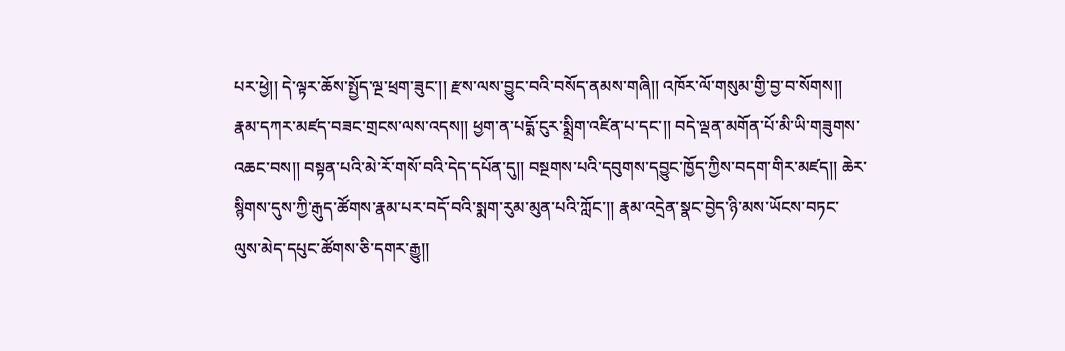པར་ཕྱེ།། དེ་ལྟར་ཆོས་སྤྱོད་ལྔ་ཕྲག་ཟུང་།། རྫས་ལས་བྱུང་བའི་བསོད་ནམས་གཞི།། འཁོར་ལོ་གསུམ་གྱི་བྱ་བ་སོགས།། རྣམ་དཀར་མཛད་བཟང་གྲངས་ལས་འདས།། ཕྱག་ན་པདྨོ་ངུར་སྨྲིག་འཛིན་པ་དང་།། བདེ་ལྡན་མགོན་པོ་མི་ཡི་གཟུགས་འཆང་བས།། བསྟན་པའི་མེ་རོ་གསོ་བའི་དེད་དཔོན་དུ།། བསྔགས་པའི་དབུགས་དབྱུང་ཁྱོད་ཀྱིས་བདག་གིར་མཛད།། ཆེར་སྙིགས་དུས་ཀྱི་རྒུད་ཚོགས་རྣམ་པར་བདོ་བའི་སྨག་རུམ་མུན་པའི་ཀློང་།། རྣམ་འདྲེན་སྣང་བྱེད་ཉི་མས་ཡོངས་བཏང་ལུས་མེད་དཔུང་ཚོགས་ཅི་དགར་རྒྱུ།།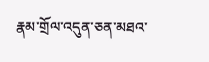རྣམ་གྲོལ་འདུན་ཅན་མཐའ་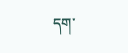དག་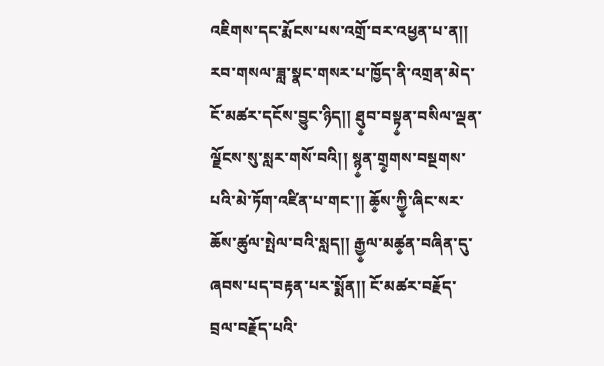འཇིགས་དང་རྨོངས་པས་འགྲོ་བར་འཕྱན་པ་ན།། རབ་གསལ་ཟླ་སྣང་གསར་པ་ཁྱོད་ནི་འགྲན་མེད་ངོ་མཚར་དངོས་བྱུང་ཉིད།། ཐུ༵བ་བསྟ༵ན་བསིལ་ལྡན་ལྗོངས་སུ་སླར་གསོ་བའི།། སྙ༵ན་གྲ༵གས་བསྔགས་པའི་མེ་ཏོག་འཛིན་པ་གང་།། ཆོ༵ས་ཀྱི༵་ཞིང་སར་ཆོས་ཚུལ་སྤེལ་བའི་སླད།། རྒྱ༵ལ་མཚ༵ན་བཞིན་དུ་ཞབས་པད་བརྟན་པར་སྨོན།། ངོ་མཚར་བརྗོད་བྲལ་བརྗོད་པའི་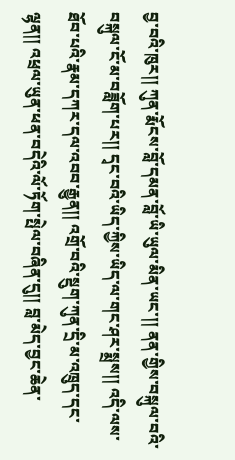བྱ་བའི་ཁུར།། ཀུན་རྨོངས་བློ་དམན་བློ་ཡི་ཡུལ་མིན་ཡང་།། ནན་གྱིས་བསྐུལ་བའི་བསྐུལ་ངོ་མ་བཟློག་པར།། དྭང་བའི་ཡིད་ཀྱིས་ཡིད་ལ་གང་ཤར་སྨྲས།། འདི་ལས་ཐོབ་པའི་རྣམ་དཀར་དལ་འབབ་རྒྱུན།། འགྲོ་བའི་སྡུག་ཀུན་དྲི་མ་འཁྲུད་དང་ལྷན།། འཕྲལ་ཡུན་ཕན་བདེའི་ལོ་ཏོག་སྤེལ་བཞིན་དུ།། བླ་མེད་བྱང་ཆེན་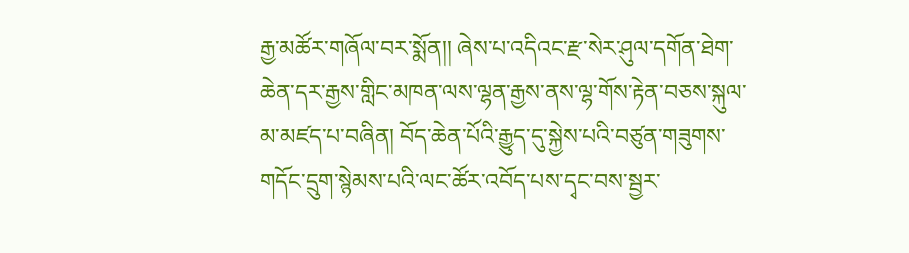རྒྱ་མཚོར་གཞོལ་བར་སྨོན།། ཞེས་པ་འདིའང་རྫ་སེར་ཤུལ་དགོན་ཐེག་ཆེན་དར་རྒྱས་གླིང་མཁན་ལས་ལྷན་རྒྱས་ནས་ལྷ་གོས་རྟེན་བཅས་སྐུལ་མ་མཛད་པ་བཞིན། བོད་ཆེན་པོའི་རྒྱུད་དུ་སྐྱེས་པའི་བཙུན་གཟུགས་གདོང་དྲུག་སྙེམས་པའི་ལང་ཚོར་འབོད་པས་དྭང་བས་སྦྱར་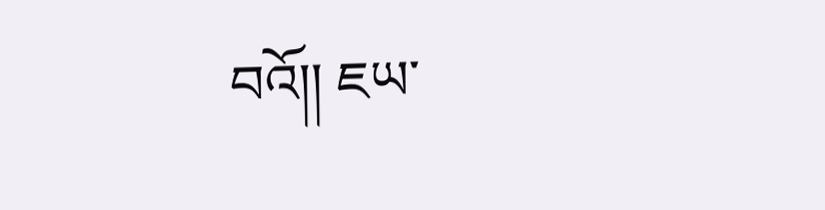བའོ།། ཇཡ་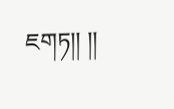ཇགཏ།། །།